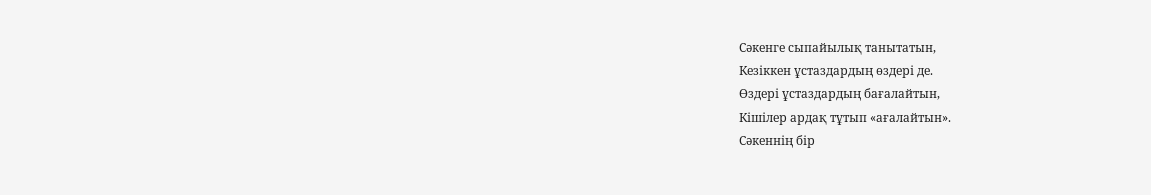Сәкенге сыпайылық танытатын,
Кезіккен ұстаздардың өздері де.
Өздері ұстаздардың бағалайтын,
Кішілер ардақ тұтып «ағалайтын».
Сәкеннің бір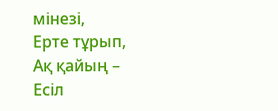мінезі,
Ерте тұрып,
Ақ қайың –
Есіл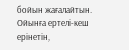бойын жағалайтын.
Ойынға ертелі-кеш ерінетін,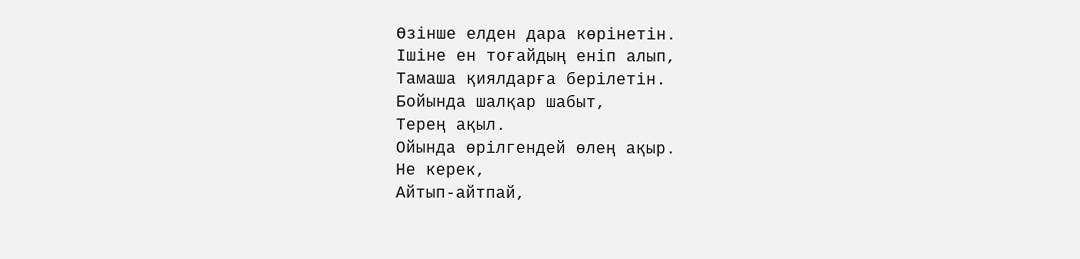Өзінше елден дара көрінетін.
Ішіне ен тоғайдың еніп алып,
Тамаша қиялдарға берілетін.
Бойында шалқар шабыт,
Терең ақыл.
Ойында өрілгендей өлең ақыр.
Не керек,
Айтып-айтпай,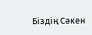Біздің Сәкен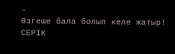–
Өзгеше бала болып келе жатыр!
СЕРІК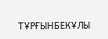ТҰРҒЫНБЕКҰЛЫ